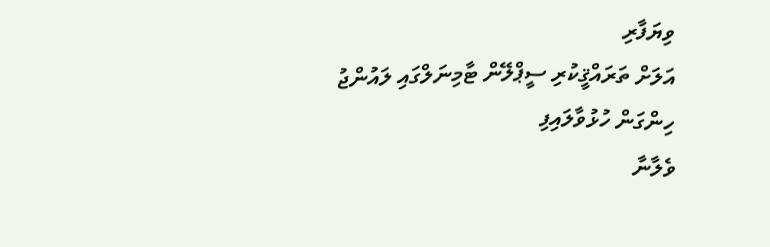ވިޔަފާރި
އަލަށް ތަރައްޤީކުރި ސީޕްލޭން ޓާމިނަލްގައި ލައުންޖު ހިންގަން ހުޅުވާލައިފި
ވެލާނާ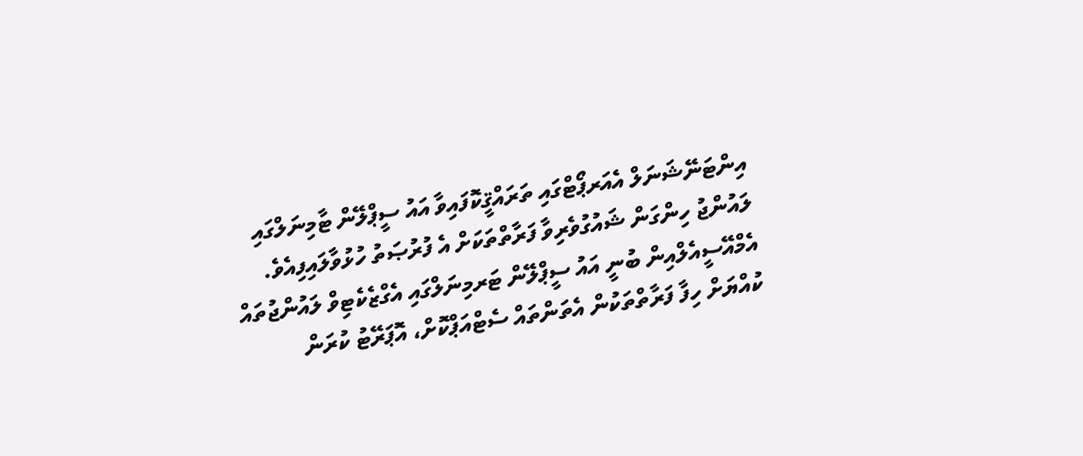އިންޓަނޭޝަނަލް އެއަރޕޯޓްގައި ތަރައްޤީކޮފައިވާ އައު ސީޕްލޭން ޓާމިނަލްގައި ލައުންޖު ހިންގަން ޝައުގުވެރިވާ ފަރާތްތަކަށް އެ ފުރުޞަތު ހުޅުވާލައިފިއެވެ.
އެމްއޭސީއެލްއިން ބުނީ އައު ސީޕްލޭން ޓަރމިނަލްގައި އެގްޒެކެޓިވް ލައުންޖުތައް ކުއްޔަށް ހިފާ ފަރާތްތަކުން އެތަންތައް ސެޓްއަޕްކޮށް، އޮޕަރޭޓު ކުރަން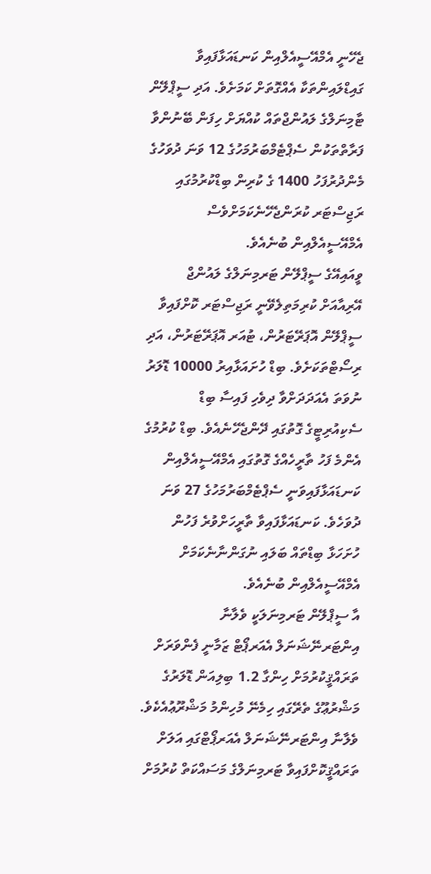ޖެހޭނީ އެމްއޭސީއެލްއިން ކަނޑައަޅާފައިވާ ގައިޑްލައިންތަކާ އެއްގޮތަށް ކަމަށެވެ. އަދި ސީޕްލޭން ޓާމިނަލްގެ ލައުންޖްތައް ކުއްޔަށް ހިފަން ބޭނުންވާ ފަރާތްތަކުން ސެޕްޓެމްބަރުމަހުގެ 12 ވަނަ ދުވަހުގެ މެންދުރުފަހު 1400 ގެ ކުރިން ބިޑްކުރުމުގައި ރަޖިސްޓަރ ކުރަންޖެހޭނެކަމަށްވެސް އެމްއޭސީއެލްއިން ބުނެއެވެ.
ވީއައިއޭގެ ސީޕްލޭން ޓަރމިނަލްގެ ލައުންޖް އޭރިއާއަށް ކުރިމަތިލެވޭނީ ރަޖިސްޓަރ ކޮށްފައިވާ ސީޕްލޭން އޮޕަރޭޓަރުން، ޓުއަރ އޮޕަރޭޓަރުން، އަދި ރިސޯޓްތަކަށެވެ. ބިޑް ހުށައަޅާއިރު 10000 ޑޮލަރު ނުވަތަ އެއަދަދަށްވާ ދިވެހި ފައިސާ ބިޑް ސެކިއުރިޓީގެ ގޮތުގައި ދޭންޖެހޭނެއެވެ. ބިޑް ކުރުމުގެ އެންމެ ފަހު ތާރީހެއްގެ ގޮތުގައި އެމްއޭސީއެލްއިން ކަނޑައަޅާފައިވަނީ ސެޕްޓެމްބަރުމަހުގެ 27 ވަނަ ދުވަހެވެ. ކަނޑައަޅާފައިވާ ތާރީހަށްވުރެ ފަހުން ހުށަހަޅާ ބިޑްތައް ބަލައި ނުގަންނާނެކަމަށް އެމްއޭސީއެލްއިން ބުނެއެވެ.
އާ ސީޕްލޭން ޓަރމިނަލަކީ ވެލާނާ އިންޓަރނޭޝަނަލް އެއަރޕޯޓް ޒަމާނީ ފެންވަރަށް ތަރައްޤީކުރުމަށް ހިންގާ 1.2 ބިލިއަން ޑޮލަރުގެ މަޝްރުޢޫގެ ތެރޭގައި ހިމެނޭ މުހިންމު މަޝްރޫޢުއެކެވެ. ވެލާނާ އިންޓަރނޭޝަނަލް އެއަރޕޯޓްގައި އަލަށް ތަރައްޤީކޮށްފައިވާ ޓަރމިނަލްގެ މަސައްކަތް ކުރުމަށް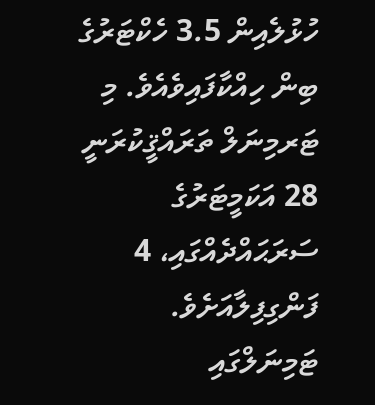ހުޅުލެއިން 3.5 ހެކްޓަރުގެ ބިން ހިއްކާފައިވެއެވެ. މި ޓަރމިނަލް ތަރައްޤީކުރަނީ 28 އަކަމީޓަރުގެ ސަރަޙައްދެއްގައި، 4 ފަންގިފިލާއަށެވެ. ޓަމިނަލްގައި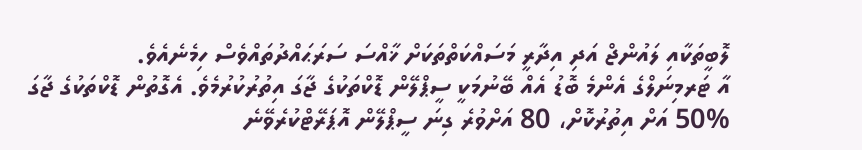ލޮބީތަކާއި ލައުންޖް އަދި އިދާރީ މަސައްކަތްތަކަށް ޚާއްސަ ސަރަޙައްދުތައްވެސް ހިމެނެއެވެ.
އާ ޓަރމިނަލްގެ އެންމެ ބޮޑު އެއް ބޭނުމަކީ ސީޕްލޭން ޑޮކްތަކުގެ ޖާގަ އިތުރުކުރުމެވެ. އެގޮތުން ޑޮކްތަކުގެ ޖާގަ %50 އަށް އިތުރުކޮށް، 80 އަށްވުރެ ގިނަ ސީޕްލޭން އޮޕަރޭޓްކުރެވޭނެ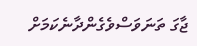ޖާގަ ތަނަވަސްވެގެންދާނެކަމަށް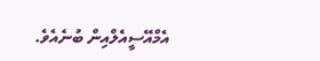އެމްއޭސީއެލްއިން ބުނެއެވެ.